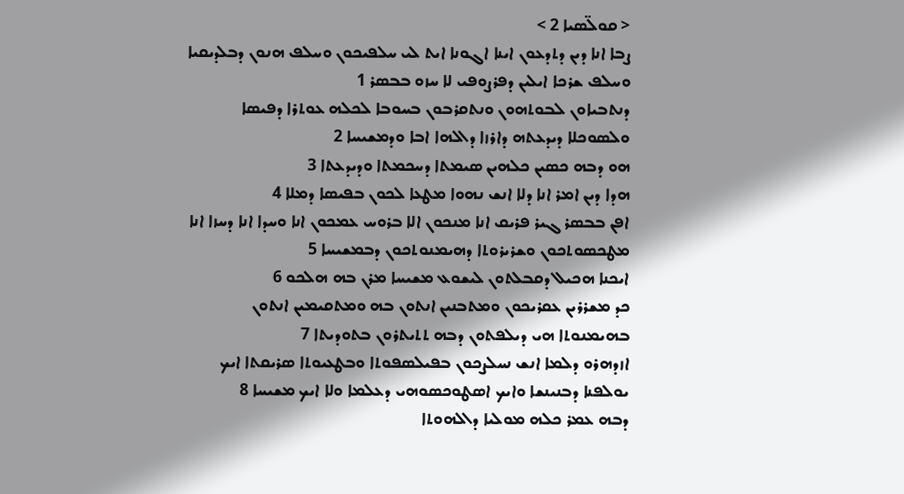< ܩܘܠ̈ܣܝܐ 2 >
ܨܒܐ ܐܢܐ ܕܝܢ ܕܬܕܥܘܢ ܐܝܢܐ ܐܓܘܢܐ ܐܝܬ ܠܝ ܚܠܦܝܟܘܢ ܘܚܠܦ ܗܢܘܢ ܕܒܠܕܝܩܝܐ ܘܚܠܦ ܫܪܟܐ ܐܝܠܝܢ ܕܦܪܨܘܦܝ ܠܐ ܚܙܘ ܒܒܤܪ 1
ܕܢܬܒܝܐܘܢ ܠܒܘܬܗܘܢ ܘܢܬܩܪܒܘܢ ܒܚܘܒܐ ܠܟܠܗ ܥܘܬܪܐ ܕܦܝܤܐ ܘܠܤܘܟܠܐ ܕܝܕܥܬܗ ܕܐܪܙܐ ܕܐܠܗܐ ܐܒܐ ܘܕܡܫܝܚܐ 2
ܗܘ ܕܒܗ ܟܤܝܢ ܟܠܗܝܢ ܤܝܡܬܐ ܕܚܟܡܬܐ ܘܕܝܕܥܬܐ 3
ܗܕܐ ܕܝܢ ܐܡܪ ܐܢܐ ܕܠܐ ܐܢܫ ܢܗܘܐ ܡܛܥܐ ܠܟܘܢ ܒܦܝܤܐ ܕܡܠܐ 4
ܐܦܢ ܒܒܤܪ ܓܝܪ ܦܪܝܩ ܐܢܐ ܡܢܟܘܢ ܐܠܐ ܒܪܘܚ ܥܡܟܘܢ ܐܢܐ ܘܚܕܐ ܐܢܐ ܕܚܙܐ ܐܢܐ ܡܛܟܤܘܬܟܘܢ ܘܫܪܝܪܘܬܐ ܕܗܝܡܢܘܬܟܘܢ ܕܒܡܫܝܚܐ 5
ܐܝܟܢܐ ܗܟܝܠ ܕܩܒܠܬܘܢ ܠܝܫܘܥ ܡܫܝܚܐ ܡܪܢ ܒܗ ܗܠܟܘ 6
ܟܕ ܡܫܪܪܝܢ ܥܩܪܝܟܘܢ ܘܡܬܒܢܝܢ ܐܢܬܘܢ ܒܗ ܘܡܬܩܝܡܝܢ ܐܢܬܘܢ ܒܗܝܡܢܘܬܐ ܗܝ ܕܝܠܦܬܘܢ ܕܒܗ ܬܬܝܬܪܘܢ ܒܬܘܕܝܬܐ 7
ܐܙܕܗܪܘ ܕܠܡܐ ܐܢܫ ܢܚܠܨܟܘܢ ܒܦܝܠܤܦܘܬܐ ܘܒܛܥܝܘܬܐ ܤܪܝܩܬܐ ܐܝܟ ܝܘܠܦܢܐ ܕܒܢܝܢܫܐ ܘܐܝܟ ܐܤܛܘܟܤܘܗܝ ܕܥܠܡܐ ܘܠܐ ܐܝܟ ܡܫܝܚܐ 8
ܕܒܗ ܥܡܪ ܟܠܗ ܡܘܠܝܐ ܕܐܠܗܘܬܐ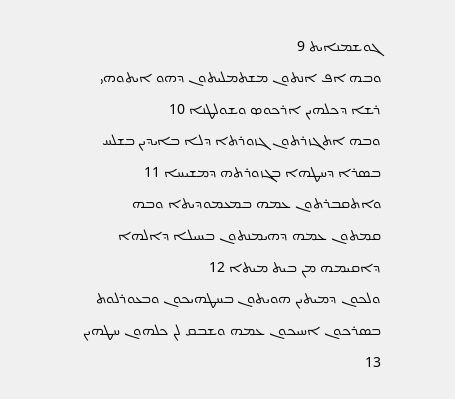ܓܘܫܡܢܐܝܬ 9
ܘܒܗ ܐܦ ܐܢܬܘܢ ܡܫܬܡܠܝܬܘܢ ܕܗܘ ܐܝܬܘܗܝ ܪܫܐ ܕܟܠܗܝܢ ܐܪܟܘܤ ܘܫܘܠܛܢܐ 10
ܘܒܗ ܐܬܓܙܪܬܘܢ ܓܙܘܪܬܐ ܕܠܐ ܒܐܝܕܝܢ ܒܫܠܚ ܒܤܪܐ ܕܚܛܗܐ ܒܓܙܘܪܬܗ ܕܡܫܝܚܐ 11
ܘܐܬܩܒܪܬܘܢ ܥܡܗ ܒܡܥܡܘܕܝܬܐ ܘܒܗ ܩܡܬܘܢ ܥܡܗ ܕܗܝܡܢܬܘܢ ܒܚܝܠܐ ܕܐܠܗܐ ܕܐܩܝܡܗ ܡܢ ܒܝܬ ܡܝܬܐ 12
ܘܠܟܘܢ ܕܡܝܬܝܢ ܗܘܝܬܘܢ ܒܚܛܗܝܟܘܢ ܘܒܥܘܪܠܘܬ ܒܤܪܟܘܢ ܐܚܝܟܘܢ ܥܡܗ ܘܫܒܩ ܠܢ ܟܠܗܘܢ ܚܛܗܝܢ 13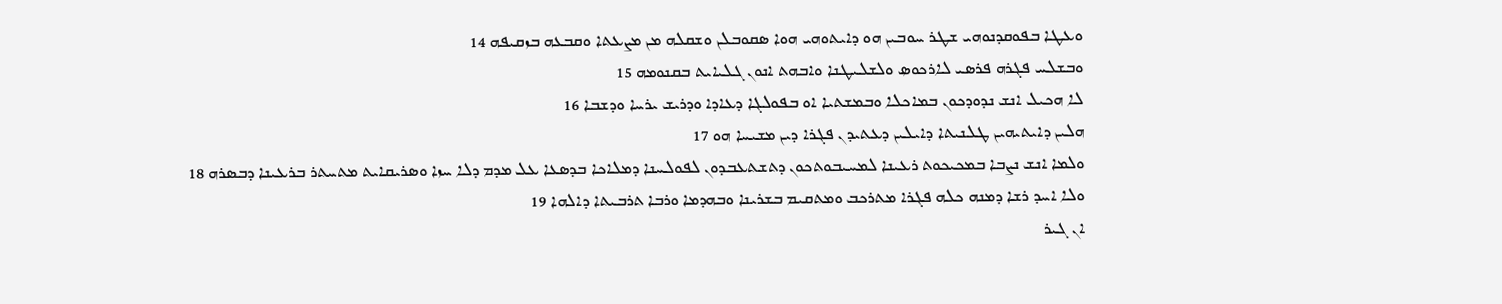ܘܥܛܐ ܒܦܘܩܕܢܘܗܝ ܫܛܪ ܚܘܒܝܢ ܗܘ ܕܐܝܬܘܗܝ ܗܘܐ ܤܩܘܒܠܢ ܘܫܩܠܗ ܡܢ ܡܨܥܬܐ ܘܩܒܥܗ ܒܙܩܝܦܗ 14
ܘܒܫܠܚ ܦܓܪܗ ܦܪܤܝ ܠܐܪܟܘܤ ܘܠܫܠܝܛܢܐ ܘܐܒܗܬ ܐܢܘܢ ܓܠܝܐܝܬ ܒܩܢܘܡܗ 15
ܠܐ ܗܟܝܠ ܐܢܫ ܢܕܘܕܟܘܢ ܒܡܐܟܠܐ ܘܒܡܫܬܝܐ ܐܘ ܒܦܘܠܓܐ ܕܥܐܕܐ ܘܕܪܝܫ ܝܪܚܐ ܘܕܫܒܐ 16
ܗܠܝܢ ܕܐܝܬܝܗܝܢ ܛܠܢܝܬܐ ܕܐܝܠܝܢ ܕܥܬܝܕܢ ܦܓܪܐ ܕܝܢ ܡܫܝܚܐ ܗܘ 17
ܘܠܡܐ ܐܢܫ ܢܨܒܐ ܒܡܟܝܟܘܬ ܪܥܝܢܐ ܠܡܚܝܒܘܬܟܘܢ ܕܬܫܬܥܒܕܘܢ ܠܦܘܠܚܢܐ ܕܡܠܐܟܐ ܒܕܤܥܐ ܥܠ ܡܕܡ ܕܠܐ ܚܙܐ ܘܤܪܝܩܐܝܬ ܡܬܚܬܪ ܒܪܥܝܢܐ ܕܒܤܪܗ 18
ܘܠܐ ܐܚܕ ܪܫܐ ܕܡܢܗ ܟܠܗ ܦܓܪܐ ܡܬܪܟܒ ܘܡܬܩܝܡ ܒܫܪܝܢܐ ܘܒܗܕܡܐ ܘܪܒܐ ܬܪܒܝܬܐ ܕܐܠܗܐ 19
ܐܢ ܓܝܪ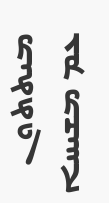ܡܝܬܬܘܢ ܥܡ ܡܫܝܚܐ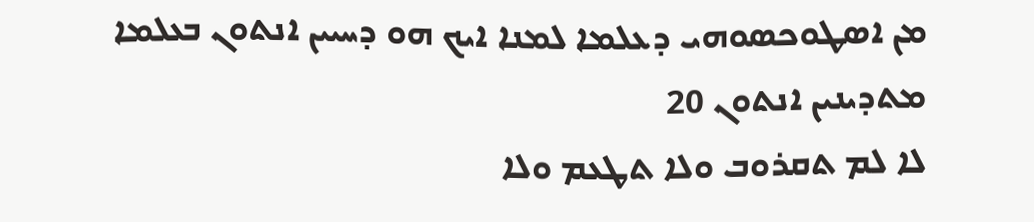ܡܢ ܐܤܛܘܟܤܘܗܝ ܕܥܠܡܐ ܠܡܢܐ ܐܝܟ ܗܘ ܕܚܝܝܢ ܐܢܬܘܢ ܒܥܠܡܐ ܡܬܕܝܢܝܢ ܐܢܬܘܢ 20
ܠܐ ܠܡ ܬܩܪܘܒ ܘܠܐ ܬܛܥܡ ܘܠܐ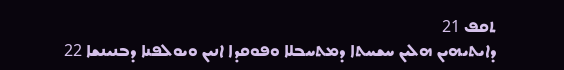ܬܩܦ 21
ܕܐܝܬܝܗܝܢ ܗܠܝܢ ܚܫܚܬܐ ܕܡܬܚܒܠܐ ܘܦܘܩܕܐ ܐܢܝܢ ܘܝܘܠܦܢܐ ܕܒܢܝܢܫܐ 22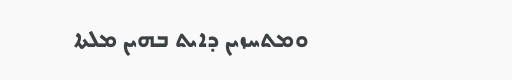ܘܡܬܚܙܝܢ ܕܐܝܬ ܒܗܝܢ ܡܠܬܐ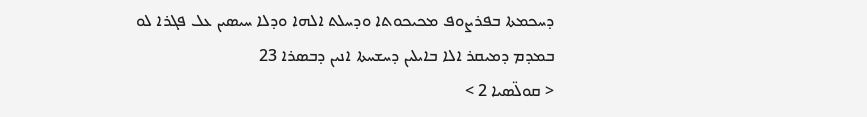ܕܚܟܡܬܐ ܒܦܪܨܘܦ ܡܟܝܟܘܬܐ ܘܕܚܠܬ ܐܠܗܐ ܘܕܠܐ ܚܝܤܝܢ ܥܠ ܦܓܪܐ ܠܘ ܒܡܕܡ ܕܡܝܩܪ ܐܠܐ ܒܐܝܠܝܢ ܕܚܫܚܬܐ ܐܢܝܢ ܕܒܤܪܐ 23
< ܩܘܠ̈ܣܝܐ 2 >